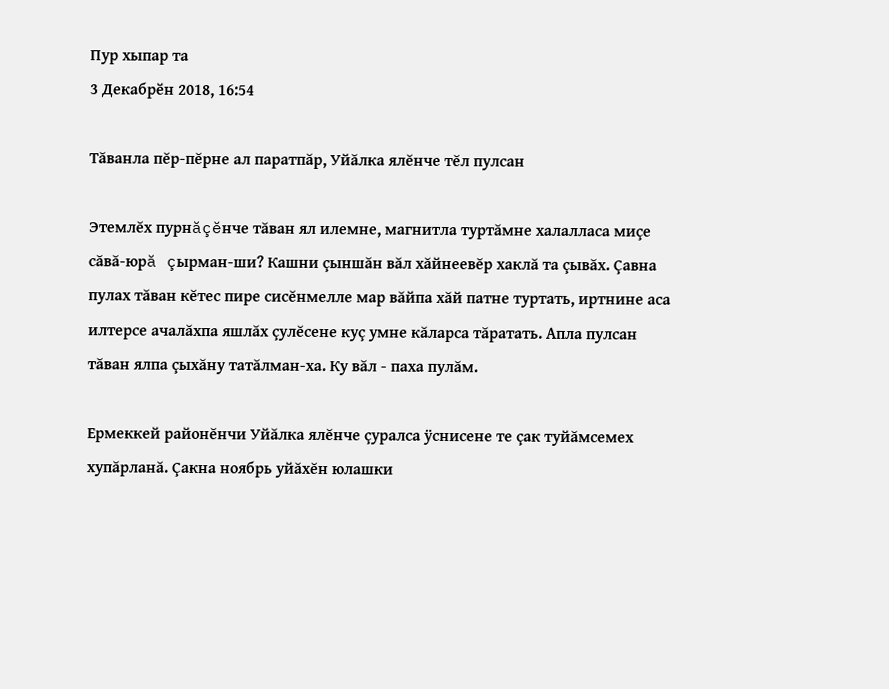Пур хыпар та
3 Декабрӗн 2018, 16:54

Тăванла пĕр-пĕрне ал паратпăр, Уйăлка ялĕнче тĕл пулсан

Этемлĕх пурнăçĕнче тăван ял илемне, магнитла туртăмне халалласа миçе сăвă-юрă çырман-ши? Кашни çыншăн вăл хăйнеевĕр хаклă та çывăх. Çавна пулах тăван кĕтес пире сисĕнмелле мар вăйпа хăй патне туртать, иртнине аса илтерсе ачалăхпа яшлăх çулĕсене куç умне кăларса тăратать. Апла пулсан тăван ялпа çыхăну татăлман-ха. Ку вăл - паха пулăм.

Ермеккей районĕнчи Уйăлка ялĕнче çуралса ÿснисене те çак туйăмсемех хупăрланă. Çакна ноябрь уйăхĕн юлашки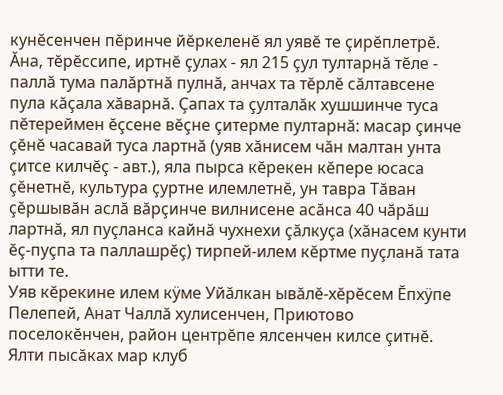кунĕсенчен пĕринче йĕркеленĕ ял уявĕ те çирĕплетрĕ. Ăна, тĕрĕссипе, иртнĕ çулах - ял 215 çул тултарнă тĕле - паллă тума палăртнă пулнă, анчах та тĕрлĕ сăлтавсене пула кăçала хăварнă. Çапах та çулталăк хушшинче туса пĕтереймен ĕçсене вĕçне çитерме пултарнă: масар çинче çĕнĕ часавай туса лартнă (уяв хăнисем чăн малтан унта çитсе килчĕç - авт.), яла пырса кĕрекен кĕпере юсаса çĕнетнĕ, культура çуртне илемлетнĕ, ун тавра Тăван çĕршывăн аслă вăрçинче вилнисене асăнса 40 чăрăш лартнă, ял пуçланса кайнă чухнехи çăлкуçа (хăнасем кунти ĕç-пуçпа та паллашрĕç) тирпей-илем кĕртме пуçланă тата ытти те.
Уяв кĕрекине илем кÿме Уйăлкан ывăлĕ-хĕрĕсем Ĕпхÿпе Пелепей, Анат Чаллă хулисенчен, Приютово поселокĕнчен, район центрĕпе ялсенчен килсе çитнĕ. Ялти пысăках мар клуб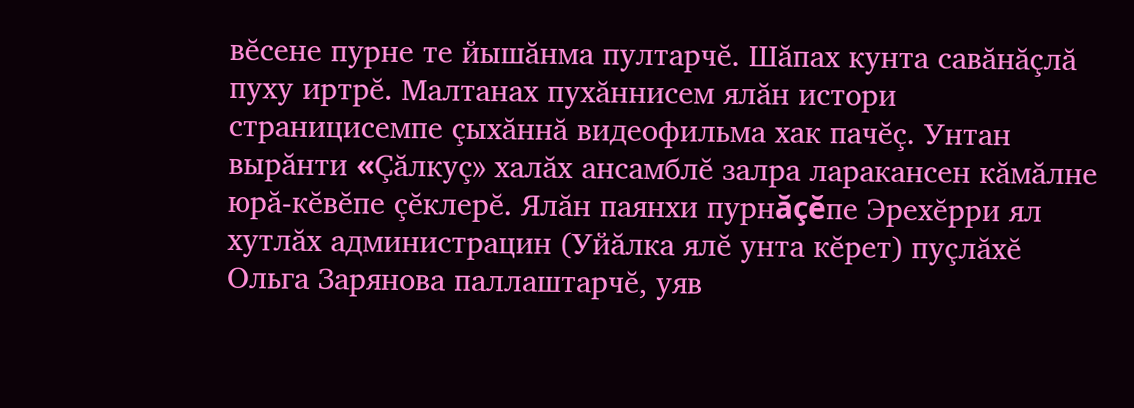вĕсене пурне те йышăнма пултарчĕ. Шăпах кунта савăнăçлă пуху иртрĕ. Малтанах пухăннисем ялăн истори страницисемпе çыхăннă видеофильма хак пачĕç. Унтан вырăнти «Çăлкуç» халăх ансамблĕ залра ларакансен кăмăлне юрă-кĕвĕпе çĕклерĕ. Ялăн паянхи пурнăçĕпе Эрехĕрри ял хутлăх администрацин (Уйăлка ялĕ унта кĕрет) пуçлăхĕ Ольга Зарянова паллаштарчĕ, уяв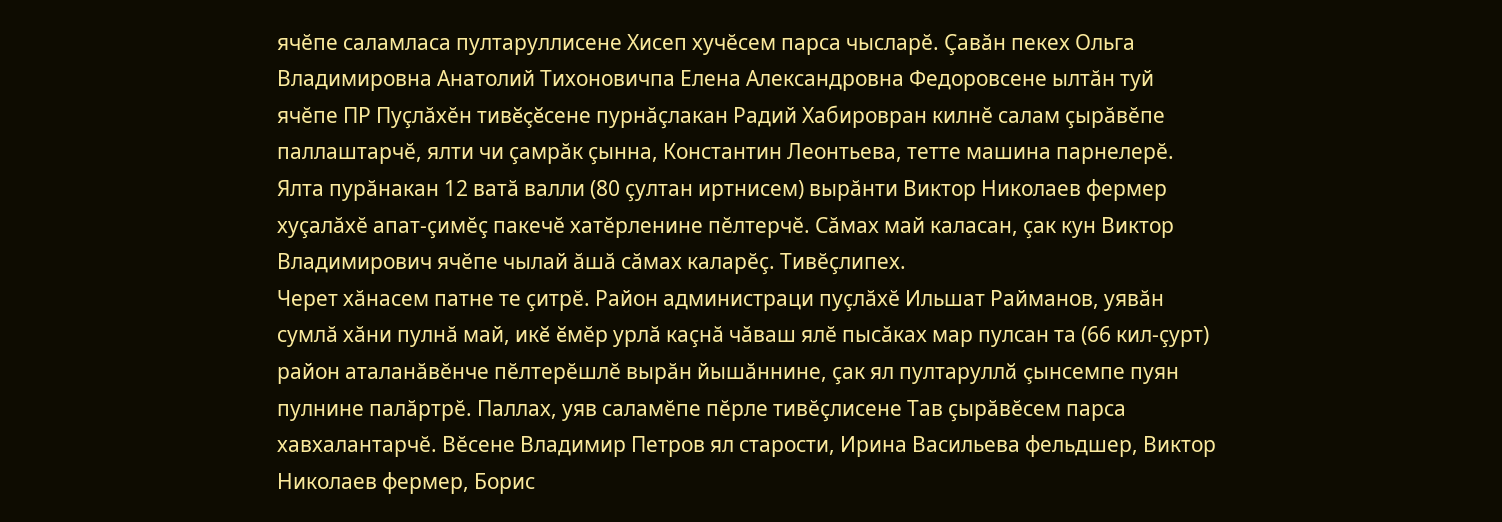ячĕпе саламласа пултаруллисене Хисеп хучĕсем парса чысларĕ. Çавăн пекех Ольга Владимировна Анатолий Тихоновичпа Елена Александровна Федоровсене ылтăн туй ячĕпе ПР Пуçлăхĕн тивĕçĕсене пурнăçлакан Радий Хабировран килнĕ салам çырăвĕпе паллаштарчĕ, ялти чи çамрăк çынна, Константин Леонтьева, тетте машина парнелерĕ. Ялта пурăнакан 12 ватă валли (80 çултан иртнисем) вырăнти Виктор Николаев фермер хуçалăхĕ апат-çимĕç пакечĕ хатĕрленине пĕлтерчĕ. Сăмах май каласан, çак кун Виктор Владимирович ячĕпе чылай ăшă сăмах каларĕç. Тивĕçлипех.
Черет хăнасем патне те çитрĕ. Район администраци пуçлăхĕ Ильшат Райманов, уявăн сумлă хăни пулнă май, икĕ ĕмĕр урлă каçнă чăваш ялĕ пысăках мар пулсан та (66 кил-çурт) район аталанăвĕнче пĕлтерĕшлĕ вырăн йышăннине, çак ял пултаруллă çынсемпе пуян пулнине палăртрĕ. Паллах, уяв саламĕпе пĕрле тивĕçлисене Тав çырăвĕсем парса хавхалантарчĕ. Вĕсене Владимир Петров ял старости, Ирина Васильева фельдшер, Виктор Николаев фермер, Борис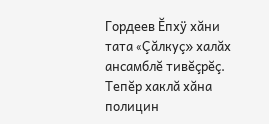Гордеев Ĕпхÿ хăни тата «Çăлкуç» халăх ансамблĕ тивĕçрĕç.
Тепĕр хаклă хăна полицин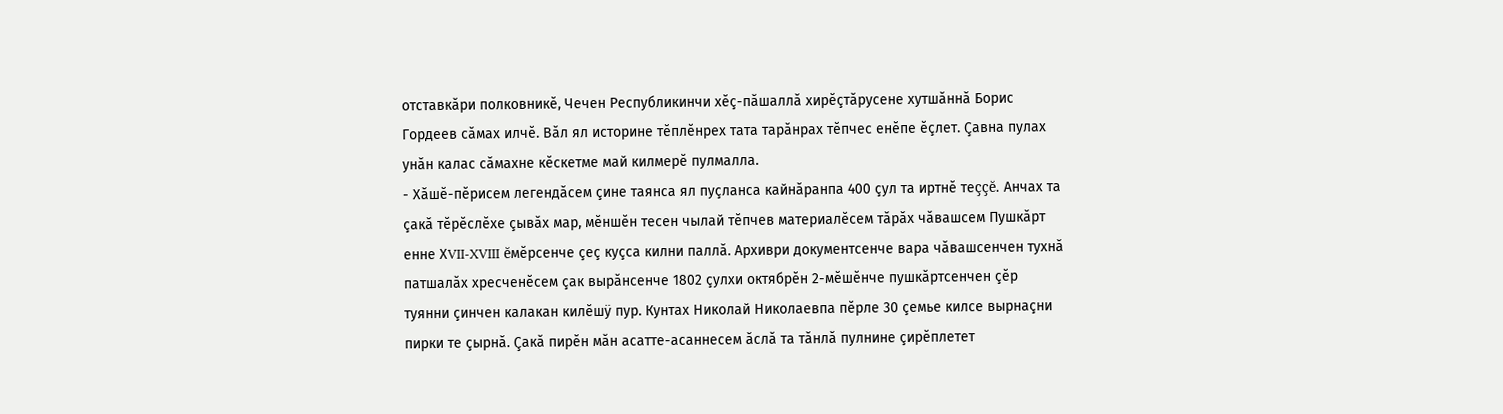отставкăри полковникĕ, Чечен Республикинчи хĕç-пăшаллă хирĕçтăрусене хутшăннă Борис Гордеев сăмах илчĕ. Вăл ял историне тĕплĕнрех тата тарăнрах тĕпчес енĕпе ĕçлет. Çавна пулах унăн калас сăмахне кĕскетме май килмерĕ пулмалла.
- Хăшĕ-пĕрисем легендăсем çине таянса ял пуçланса кайнăранпа 400 çул та иртнĕ теççĕ. Анчах та çакă тĕрĕслĕхе çывăх мар, мĕншĕн тесен чылай тĕпчев материалĕсем тăрăх чăвашсем Пушкăрт енне ХVII-XVIII ĕмĕрсенче çеç куçса килни паллă. Архиври документсенче вара чăвашсенчен тухнă патшалăх хресченĕсем çак вырăнсенче 1802 çулхи октябрĕн 2-мĕшĕнче пушкăртсенчен çĕр туянни çинчен калакан килĕшÿ пур. Кунтах Николай Николаевпа пĕрле 30 çемье килсе вырнаçни пирки те çырнă. Çакă пирĕн мăн асатте-асаннесем ăслă та тăнлă пулнине çирĕплетет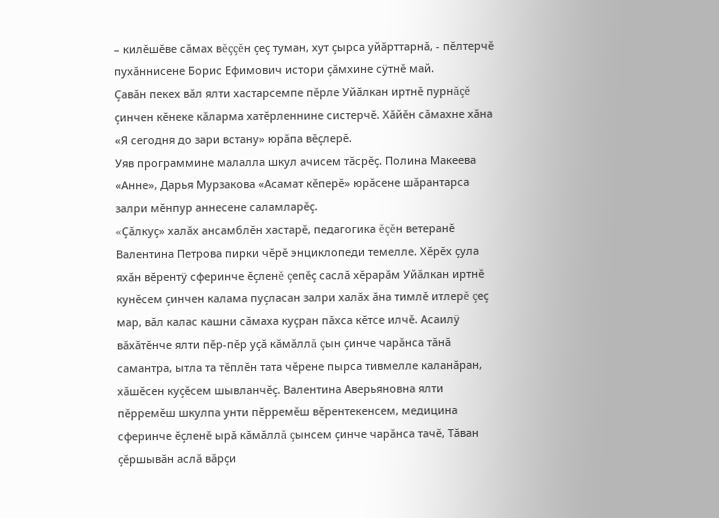– килĕшĕве сăмах вĕççĕн çеç туман, хут çырса уйăрттарнă, - пĕлтерчĕ пухăннисене Борис Ефимович истори çăмхине сÿтнĕ май.
Çавăн пекех вăл ялти хастарсемпе пĕрле Уйăлкан иртнĕ пурнăçĕ çинчен кĕнеке кăларма хатĕрленнине систерчĕ. Хăйĕн сăмахне хăна «Я сегодня до зари встану» юрăпа вĕçлерĕ.
Уяв программине малалла шкул ачисем тăсрĕç. Полина Макеева «Анне», Дарья Мурзакова «Асамат кĕперĕ» юрăсене шăрантарса залри мĕнпур аннесене саламларĕç.
«Çăлкуç» халăх ансамблĕн хастарĕ, педагогика ĕçĕн ветеранĕ Валентина Петрова пирки чĕрĕ энциклопеди темелле. Хĕрĕх çула яхăн вĕрентÿ сферинче ĕçленĕ çепĕç саслă хĕрарăм Уйăлкан иртнĕ кунĕсем çинчен калама пуçласан залри халăх ăна тимлĕ итлерĕ çеç мар, вăл калас кашни сăмаха куçран пăхса кĕтсе илчĕ. Асаилÿ вăхăтĕнче ялти пĕр-пĕр уçă кăмăллă çын çинче чарăнса тăнă самантра, ытла та тĕплĕн тата чĕрене пырса тивмелле каланăран, хăшĕсен куçĕсем шывланчĕç. Валентина Аверьяновна ялти пĕрремĕш шкулпа унти пĕрремĕш вĕрентекенсем, медицина сферинче ĕçленĕ ырă кăмăллă çынсем çинче чарăнса тачĕ, Тăван çĕршывăн аслă вăрçи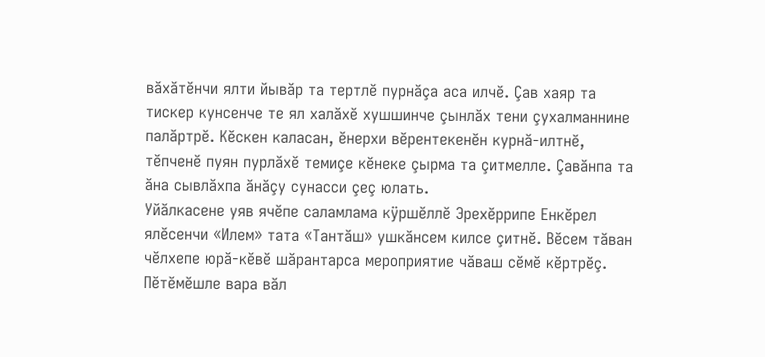вăхăтĕнчи ялти йывăр та тертлĕ пурнăçа аса илчĕ. Çав хаяр та тискер кунсенче те ял халăхĕ хушшинче çынлăх тени çухалманнине палăртрĕ. Кĕскен каласан, ĕнерхи вĕрентекенĕн курнă-илтнĕ, тĕпченĕ пуян пурлăхĕ темиçе кĕнеке çырма та çитмелле. Çавăнпа та ăна сывлăхпа ăнăçу сунасси çеç юлать.
Уйăлкасене уяв ячĕпе саламлама кÿршĕллĕ Эрехĕррипе Енкĕрел ялĕсенчи «Илем» тата «Тантăш» ушкăнсем килсе çитнĕ. Вĕсем тăван чĕлхепе юрă-кĕвĕ шăрантарса мероприятие чăваш сĕмĕ кĕртрĕç. Пĕтĕмĕшле вара вăл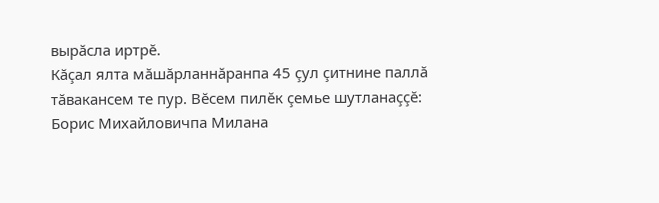вырăсла иртрĕ.
Кăçал ялта мăшăрланнăранпа 45 çул çитнине паллă тăвакансем те пур. Вĕсем пилĕк çемье шутланаççĕ: Борис Михайловичпа Милана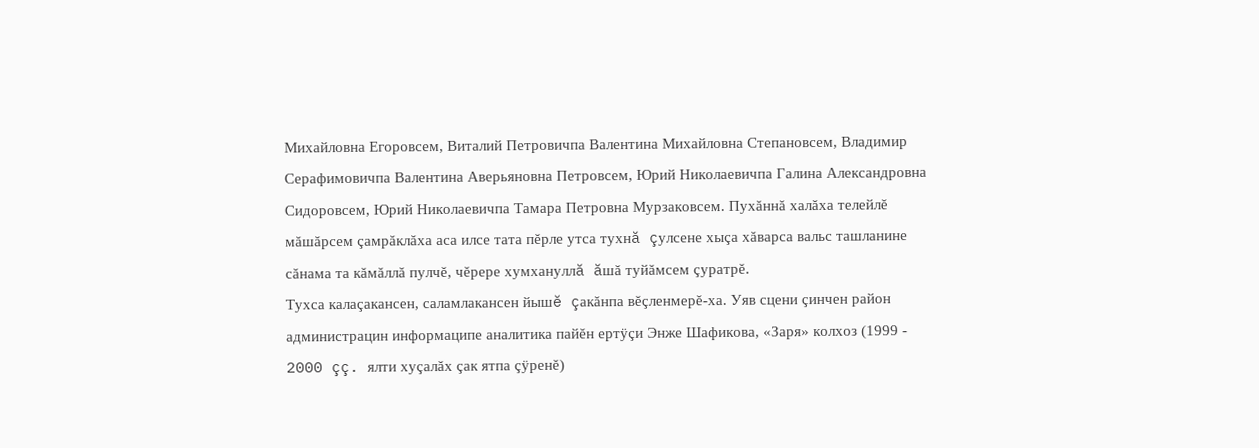Михайловна Егоровсем, Виталий Петровичпа Валентина Михайловна Степановсем, Владимир Серафимовичпа Валентина Аверьяновна Петровсем, Юрий Николаевичпа Галина Александровна Сидоровсем, Юрий Николаевичпа Тамара Петровна Мурзаковсем. Пухăннă халăха телейлĕ мăшăрсем çамрăклăха аса илсе тата пĕрле утса тухнă çулсене хыçа хăварса вальс ташланине сăнама та кăмăллă пулчĕ, чĕрере хумхануллă ăшă туйăмсем çуратрĕ.
Тухса калаçакансен, саламлакансен йышĕ çакăнпа вĕçленмерĕ-ха. Уяв сцени çинчен район администрацин информаципе аналитика пайĕн ертÿçи Энже Шафикова, «Заря» колхоз (1999 - 2000 çç. ялти хуçалăх çак ятпа çÿренĕ)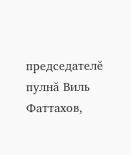председателĕ пулнă Виль Фаттахов,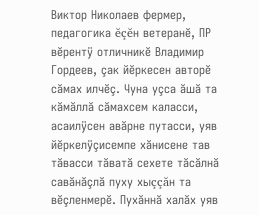Виктор Николаев фермер, педагогика ĕçĕн ветеранĕ, ПР вĕрентÿ отличникĕ Владимир Гордеев, çак йĕркесен авторĕ сăмах илчĕç. Чуна уçса ăшă та кăмăллă сăмахсем каласси, асаилÿсен авăрне путасси, уяв йĕркелÿçисемпе хăнисене тав тăвасси тăватă сехете тăсăлнă савăнăçлă пуху хыççăн та вĕçленмерĕ. Пухăннă халăх уяв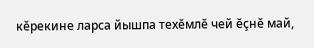кĕрекине ларса йышпа техĕмлĕ чей ĕçнĕ май,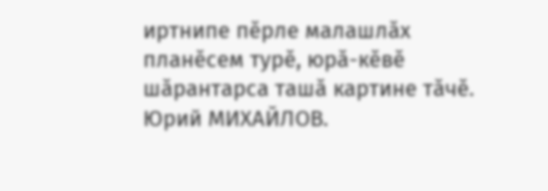иртнипе пĕрле малашлăх планĕсем турĕ, юрă-кĕвĕ шăрантарса ташă картине тăчĕ.
Юрий МИХАЙЛОВ.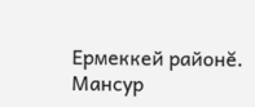Ермеккей районĕ.
Мансур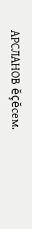АРСЛАНОВ ĕçĕсем.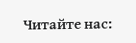Читайте нас: